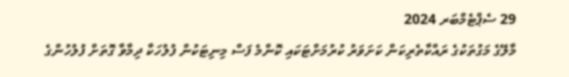29 ސެޕްޓެމްބަރ 2024
މާލޭގެ މަގުތަކުގެ ރައްކާތެރިކަން ކަށަވަރު ކުރުމަށްޓަކައި ކޮންމެ ފަސް މިނިޓަކުން ފުލުހަކާ ދިމާވާ ގޮތަށް ފުލުހުންގެ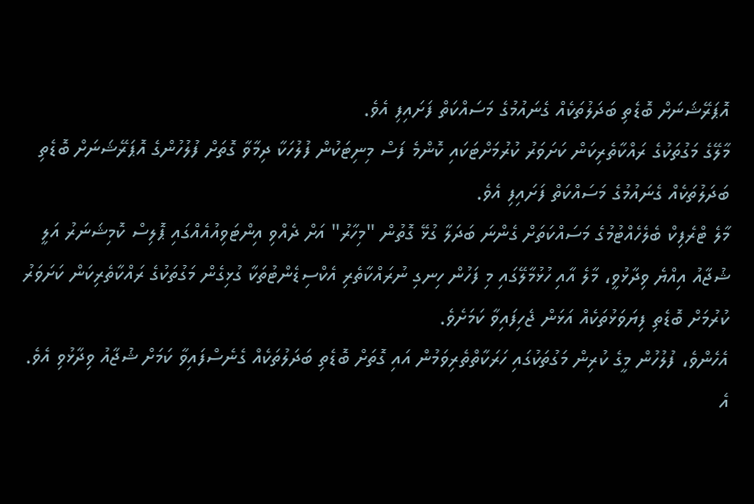އޮޕަރޭޝަނަށް ބޮޑެތި ބަދަލުތަކެއް ގެނައުމުގެ މަސައްކަތް ފަށައިފި އެވެ.
މާލޭގެ މަގުތަކުގެ ރައްކާތެރިކަން ކަށަވަރު ކުރުމަށްޓަކައި ކޮންމެ ފަސް މިނިޓަކުން ފުލުހަކާ ދިމާވާ ގޮތަށް ފުލުހުންގެ އޮޕަރޭޝަނަށް ބޮޑެތި ބަދަލުތަކެއް ގެނައުމުގެ މަސައްކަތް ފަށައިފި އެވެ.
މާލެ ޓްރެފިކް ބެލެހެއްޓުމުގެ މަސައްކަތަށް ގެންނަ ބަދަލާ ގުޅޭ ގޮތުން "މިހާރު" އަށް ދެއްވި އިންޓަވިއުއެއްގައި ޕޮލިސް ކޮމިޝަނަރު އަލީ ޝުޖާއު އިއްޔެ ވިދާޅުވީ، މާލެ އާއި ހުޅުމާލޭގައި މި ފަހުން ހިނގި ނުރައްކާތެރި އެކްސިޑެންޓުތަކާ ގުޅިގެން މަގުތަކުގެ ރައްކާތެރިކަން ކަށަވަރު ކުރުމަށް ބޮޑެތި ފިޔަވަޅުތަކެއް އަޅަން ޖެހިފައިވާ ކަމަށެވެ.
އެހެންވެ، ފުލުހުން މީގެ ކުރިން މަގުތަކުގައި ހަރަކާތްތެރިވަމުން އައި ގޮތަށް ބޮޑެތި ބަދަލުތަކެއް ގެނެސްފައިވާ ކަމަށް ޝުޖާއު ވިދާޅުވި އެވެ. އެ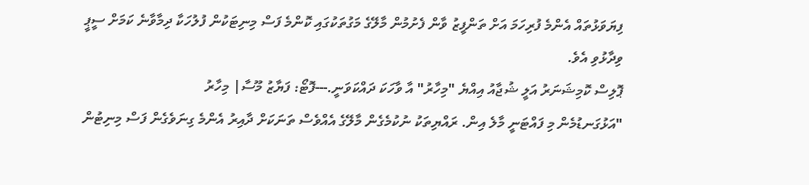ފިޔަވަޅުތައް އެންމެ ފުރިހަމަ އަށް ތަންފީޒު ވާން ފެށުމުން މާލޭގެ މަގުތަކުގައި ކޮންމެ ފަސް މިނިޓަކުން ފުލުހަކާ ދިމާވާނެ ކަމަށް ސީޕީ ވިދާޅުވި އެވެ.
ޕޮލިސް ކޮމިޝަނަރު އަލީ ޝުޖާއު އިއްޔެ "މިހާރު" އާ ވާހަކަ ދައްކަވަނީ.---ފޮޓޯ: ފަޔާޒު މޫސާ| މިހާރު
"އަޅުގަނޑުމެން މި ފައްޓަނީ މާލެ އިން. ރައްޔިތަކު ނުކުމެގެން މާލޭގެ އެއްވެސް ތަނަކަށް ދާއިރު އެންމެ ގިނަވެގެން ފަސް މިނިޓުން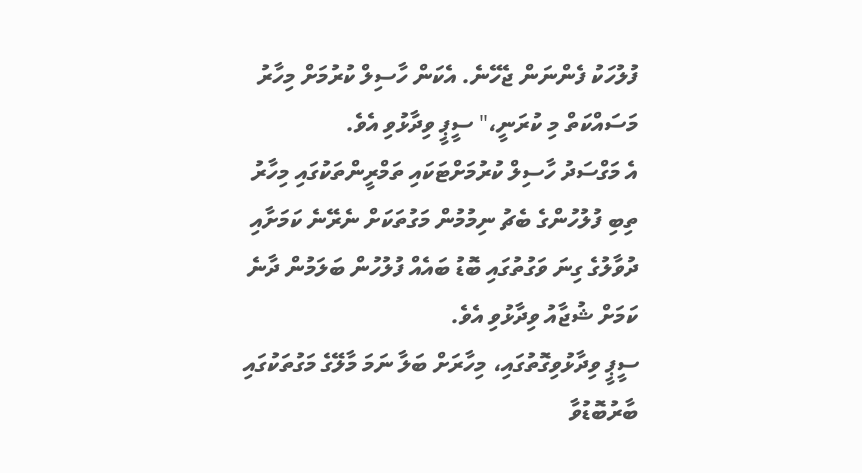ފުލުހަކު ފެންނަން ޖެހޭނެ. އެކަން ހާސިލް ކުރުމަށް މިހާރު މަސައްކަތް މި ކުރަނީ،" ސީޕީ ވިދާޅުވި އެވެ.
އެ މަގްސަދު ހާސިލް ކުރުމަށްޓަކައި ތަމްރީންތަކުގައި މިހާރު ތިބި ފުލުހުންގެ ބެޗު ނިމުމުން މަގުތަކަށް ނެރޭނެ ކަމަށާއި ދުވާލުގެ ގިނަ ވަގުތުގައި ބޮޑު ބައެއް ފުލުހުން ބަލަމުން ދާނެ ކަމަށް ޝުޖާއު ވިދާޅުވި އެވެ.
ސީޕީ ވިދާޅުވިގޮތުގައި، މިހާރަށް ބަލާ ނަމަ މާލޭގެ މަގުތަކުގައި ބާރުބޮޑުވާ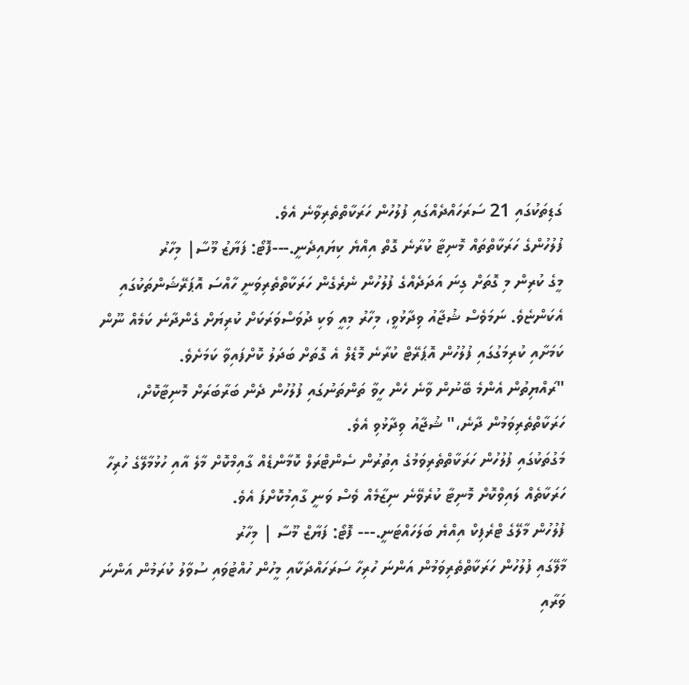ގަޑިތަކުގައި 21 ސަރަހައްދެއްގައި ފުލުހުން ހަރަކާތްތެރިވާނެ އެވެ.
ފުލުހުންގެ ހަރަކާތްތައް މޮނިޓާ ކުރާނެ ގޮތް އިއްޔެ ކިޔައިދެނީ.---ފޮޓޯ: ފަޔާޒު މޫސާ| މިހާރު
މީގެ ކުރިން މި ގޮތަށް ގިނަ އަދަދެއްގެ ފުލުހުން ނެރެގެން ހަރަކާތްތެރިވަނީ ހާއްސަ އޮޕަރޭޝަންތަކުގައި އެކަންޏެވެ. ނަމަވެސް ޝުޖާއު ވިދާޅުވީ، މިހާރު މިއީ ވަކި ދުވަސްވަރަކަށް ކުރިޔަށް ގެންދާނެ ކަމެއް ނޫން ކަމަށާއި ކުރިމަގުގައި ފުލުހުން އޮޕަރޭޓް ކުރާނެ މޮޑެލް އެ ގޮތަށް ބަދަލު ކޮށްފައިވާ ކަމަށެވެ.
"ރައްޔިތުން އެންމެ ބޭނުން ވާނެ ހެން ހީވާ ތަންތަނުގައި ފުލުހުން ދެން ބަރާބަރަށް މޮނިޓާކޮށް، ހަރަކާތްތެރިވަމުން ދާނެ،" ޝުޖާއު ވިދާޅުވި އެވެ.
މަގުތަކުގައި ފުލުހުން ހަރަކާތްތެރިވަމުގެ އިތުރުން ސެންޓްރަލް ކޮމާންޑެއް ގާއިމްކޮށް މާލެ އާއި ހުޅުމާލޭގެ ހުރިހާ ހަރަކާތެއް ލައިވްކޮށް މޮނިޓާ ކުރެވޭނެ ނިޒާމެއް ވެސް ވަނީ ގާއިމުކޮށްފަ އެވެ.
ފުލުހުން މާލޭގެ ޓްރެފިކް އިއްޔެ ބަލަހައްޓަނީ.--- ފޮޓޯ: ފަޔާޒް މޫސާ | މިހާރު
މާލޭގައި ފުލުހުން ހަރަކާތްތެރިވަމުން އަންނަ ހުރިހާ ސަރަހައްދަކާއި މީހުން ހުއްޓުވައި ސުވާލު ކުރަމުން އަންނަ ވަރާއި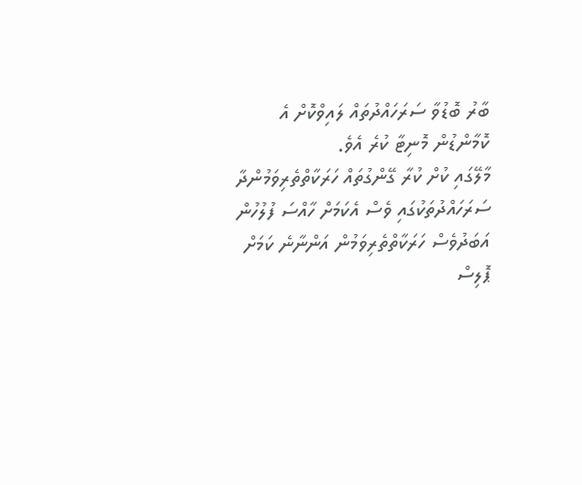ބާރު ބޮޑުވާ ސަރަހައްދުތައް ލައިވްކޮށް އެ ކޮމާންޑުން މޮނިޓާ ކުރެ އެވެ.
މާލޭގައި ކުށް ކުރާ ގޭންގުތައް ހަރަކާތްތެރިވަމުންދާ ސަރަހައްދުތަކުގައި ވެސް އެކަމަށް ހާއްސަ ފުލުހުން އަބަދުވެސް ހަރަކާތްތެރިވަމުން އަންނާނެ ކަމަށް ޕޮލިސް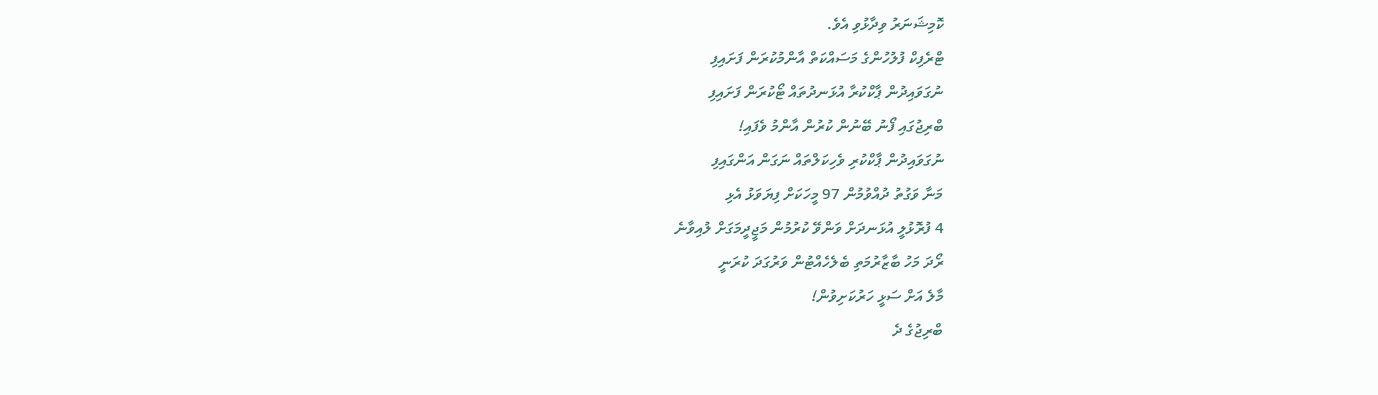ކޮމިޝަނަރު ވިދާޅުވި އެވެ.
ޓްރެފިކް ފުލުހުންގެ މަސައްކަތް އާންމުކުރަން ފަށައިފި
ނުގަވައިދުން ޕާކްކުރާ އުޅަނދުތައް ޓޯކުރަން ފަށައިފި
ބްރިޖުގައި ފޯނު ބޭނުން ކުރުން އާންމު ވެފައި!
ނުގަވައިދުން ޕާކްކުރި ވެހިކަލްތައް ނަގަން އަންގައިފި
މަނާ ވަގުތު ދުއްވުމުން 97 މީހަކަށް ފިޔަވަޅު އެޅި
4 ފުރޮޅުލީ އުޅަނދަށް ވަންވޭ ކުރުމުން މަޖީދީމަގަށް ލުއިވާނެ
ރޯދަ މަހު ބާޒާރުމަތި ބެލެހެއްޓުން ވަރުގަދަ ކުރަނީ
މާލެ އަށް ސަޅީ ހަރުކަށިވުން!
ބްރިޖުގެ ދެ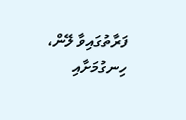ފަރާތުގައިވާ ލޭން، ހިނގުމަށާއި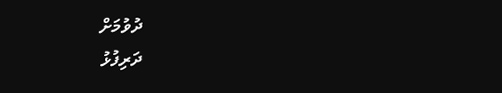ދުވުމަށް
ދަރިފުޅު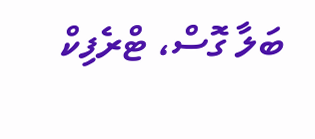ބަލާ ގޮސް، ޓްރެފިކް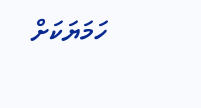ހަމަޔަކަށް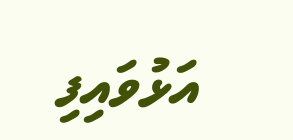އަޅުވައިފި